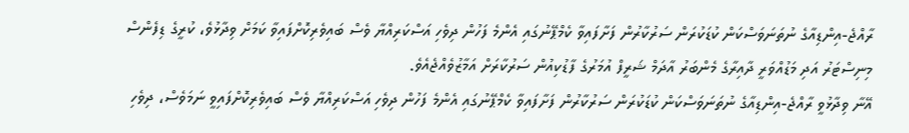ރާއްޖެ-އިންޑިއާގެ ނުތަނަވަސްކަން ކުޑަކުރަން ސަރުކާރުން ފަށާފައިވާ ކެމްޕޭނުގައި އެންމެ ފަހުން ދިވެހި އަސްކަރިއްޔާ ވެސް ބައިވެރިކޮށްފައިވާ ކަމަށް ވިދާޅުވެ، ކުރީގެ ޑިފެންސް މިނިސްޓަރު އަދި މަޑުއްވަރީ ދާއިރާގެ މެންބަރު އާދަމް ޝަރީފް އުމަރުގެ ފާޑުކިއުން ސަރުކާރަށް އަމާޒުވެއްޖެއެވެ.
އޭނާ ވިދާޅުވީ ރާއްޖެ-އިންޑިއާގެ ނުތަނަވަސްކަން ކުޑަކުރަން ސަރުކާރުން ފަށާފައިވާ ކެމްޕޭނުގައި އެންމެ ފަހުން ދިވެހި އަސްކަރިއްޔާ ވެސް ބައިވެރިކޮށްފައިވީ ނަމަވެސް، ދިވެހި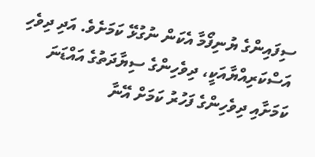ސިފައިންގެ ޔުނިފޯމާ އެކަން ނުގުޅޭ ކަމަށެވެ. އަދި ދިވެހި އަސްކަރިއްޔާއަކީ، ދިވެހިންގެ ސިޔާދަތުގެ އައްޑަނަ ކަމަށާއި ދިވެހިންގެ ފަހުރު ކަމަށް އޭނާ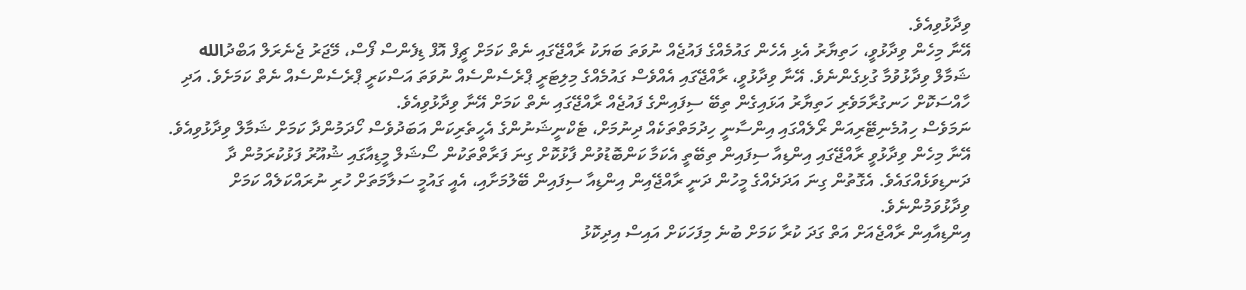ވިދާޅުވިއެވެ.
އޭނާ މިހެން ވިދާޅުވީ، ހަތިޔާރު އެޅި އެހެން ގައުމެއްގެ ފައުޖެއް ނުވަތަ ބަޔަކު ރާއްޖޭގައި ނެތް ކަމަށް ޗީފް އޮފް ޑިފެންސް ފޯސް، މޭޖަރު ޖެނެރަލް އަބްދުالله ޝަމާލް ވިދާޅުވުމާ ގުޅިގެންނެވެ. އޭނާ ވިދާޅުވީ، ރާއްޖޭގައި އެއްވެސް ގައުމެއްގެ މިލިޓަރީ ޕްރެސެންސެއް ނުވަތަ އަސްކަރީ ޕްރެސެންސެއް ނެތް ކަމަށެވެ. އަދި ހާއްސަކޮށް ހަނގުރާމަވެރި ހަތިޔާރު އަޅައިގެން ތިބޭ ސިފައިންގެ ފައުޖެއް ރާއްޖޭގައި ނެތް ކަމަށް އޭނާ ވިދާޅުވިއެވެ.
ނަމަވެސް ހިއުމެނިޓޭރިއަން ރޯލެއްގައި އިންސާނީ ހިދުމަތްތަކެއް ދިނުމަށް، ޓެކްނީޝަނުންގެ އެހީތެރިކަން އަބަދުވެސް ހޯދަމުންދާ ކަމަށް ޝަމާލް ވިދާޅުވިއެވެ.
އޭނާ މިހެން ވިދާޅުވީ ރާއްޖޭގައި އިންޑިއާ ސިފައިން ތިބޭތީ އެކަމާ ކަންބޮޑުވުން ފާޅުކޮށް ގިނަ ފަރާތްތަކުން ސޯޝަލް މީޑިއާގައި ޝުއޫރު ފަޅުކުރަމުން ދާ ދަނޑިވަޅެއްގައެވެ. އެގޮތުން ގިނަ އަދަދެއްގެ މީހުން ދަނީ ރާއްޖޭއިން އިންޑިއާ ސިފައިން ބޭލުމަށާއި، އެއީ ގައުމީ ސަލާމަތަށް ހުރި ނުރައްކަލެއް ކަމަށް ވިދާޅުވަމުންނެވެ.
އިންޑިއާއިން ރާއްޖެއަށް އަތް ގަދަ ކުރާ ކަމަށް ބުނެ މިފަހަކަށް އައިސް އިދިކޮޅު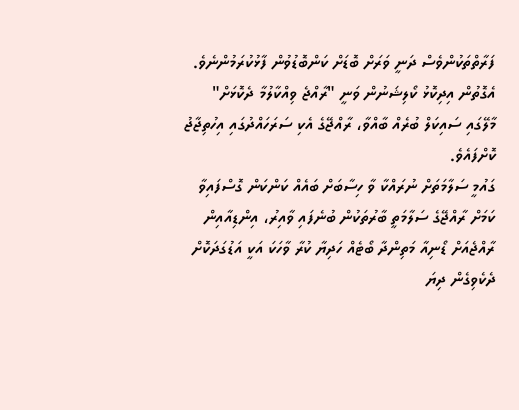ފަރާތްތަކުންވެސް ދަނީ ވަރަށް ބޮޑަށް ކަންބޮޑުވުން ފާޅުކުރަމުންނެވެ. އެގޮތުން އިދިކޮޅު ކޯލިޝަނުން ވަނީ "ރާއްޖެ ވިއްކާލުމާ ދެކޮޅަށް" މާލޭގައި ސައިކަލް ބުރެއް ބާއްވާ، ރާއްޖޭގެ އެކި ސަރަހައްދުގައި އިހުތިޖާޖު ކޮށްފައެވެ.
ގައުމީ ސަލާމަތަށް ނުރައްކާ ވާ ހިސާބަށް ބައެއް ކަންކަން ގޮސްފައިވާ ކަމަށް ރާއްޖޭގެ ސަލާމަތީ ބާރުތަކުން ބުނެފައި ވާއިރު، އިންޑިއާއިން ރާއްޖެއަށް ޑޯނިއާ މަތިންދާ ބޯޓެއް ހަދިޔާ ކުރާ ވާހަކަ އަކީ އަޑުގަދަކޮށް ދެކެވިގެން ދިޔަ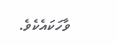ވާހަކައެކެވެ.